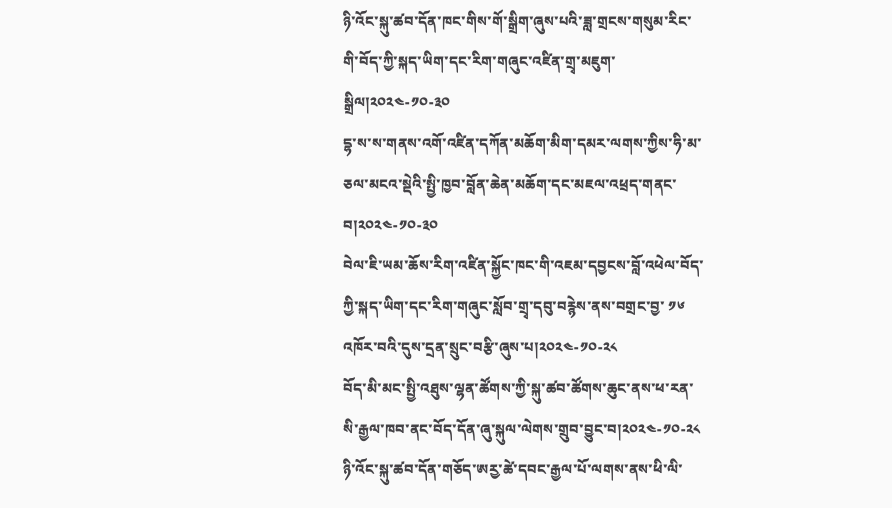ཉི་འོང་སྐུ་ཚབ་དོན་ཁང་གིས་གོ་སྒྲིག་ཞུས་པའི་ཟླ་གྲངས་གསུམ་རིང་གི་བོད་ཀྱི་སྐད་ཡིག་དང་རིག་གཞུང་འཛིན་གྲྭ་མཇུག་སྒྲིལ།༢༠༢༤-༡༠-༣༠
དྷ་ས་ས་གནས་འགོ་འཛིན་དཀོན་མཆོག་མིག་དམར་ལགས་ཀྱིས་ཧི་མ་ཅལ་མངའ་སྡེའི་སྤྱི་ཁྱབ་བློན་ཆེན་མཆོག་དང་མཇལ་འཕྲད་གནང་བ།༢༠༢༤-༡༠-༣༠
བེལ་ཇི་ཡམ་ཆོས་རིག་འཛིན་སྐྱོང་ཁང་གི་འཇམ་དབྱངས་བློ་འཕེལ་བོད་ཀྱི་སྐད་ཡིག་དང་རིག་གཞུང་སློབ་གྲྭ་དབུ་བརྙེས་ནས་བགྲང་བྱ་ ༡༦ འཁོར་བའི་དུས་དྲན་སྲུང་བརྩི་ཞུས་པ།༢༠༢༤-༡༠-༢༨
བོད་མི་མང་སྤྱི་འཐུས་ལྷན་ཚོགས་ཀྱི་སྐུ་ཚབ་ཚོགས་ཆུང་ནས་ཕ་རན་སི་རྒྱལ་ཁབ་ནང་བོད་དོན་ཞུ་སྐུལ་ལེགས་གྲུབ་བྱུང་བ།༢༠༢༤-༡༠-༢༨
ཉི་འོང་སྐུ་ཚབ་དོན་གཅོད་ཨརྱ་ཚེ་དབང་རྒྱལ་པོ་ལགས་ནས་ཕི་ལི་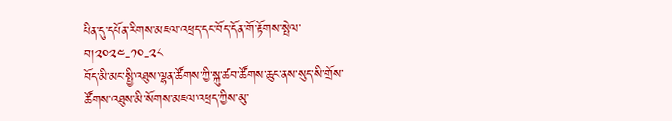པིན་དུ་དཔོན་རིགས་མཇལ་འཕྲད་དང་བོད་དོན་གོ་རྟོགས་སྤེལ་བ།༢༠༢༤-༡༠-༢༨
བོད་མི་མང་སྤྱི་འཐུས་ལྷན་ཚོགས་ཀྱི་སྐུ་ཚབ་ཚོགས་ཆུང་ནས་སུད་སི་གྲོས་ཚོགས་འཐུས་མི་སོགས་མཇལ་འཕྲད་ཀྱིས་མུ་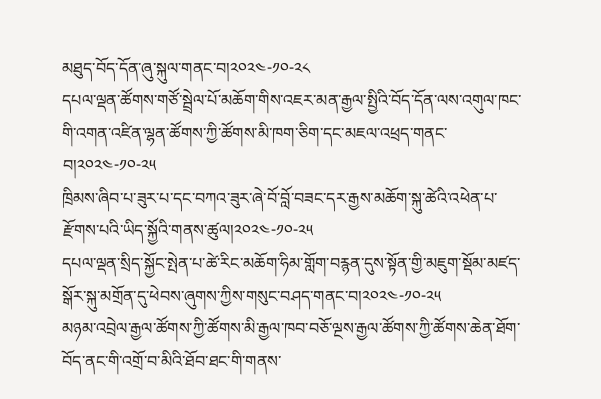མཐུད་བོད་དོན་ཞུ་སྐུལ་གནང་བ།༢༠༢༤-༡༠-༢༨
དཔལ་ལྡན་ཚོགས་གཙོ་སྦྲེལ་པོ་མཆོག་གིས་འཇར་མན་རྒྱལ་སྤྱིའི་བོད་དོན་ལས་འགུལ་ཁང་གི་འགན་འཛིན་ལྷན་ཚོགས་ཀྱི་ཚོགས་མི་ཁག་ཅིག་དང་མཇལ་འཕྲད་གནང་བ།༢༠༢༤-༡༠-༢༥
ཁྲིམས་ཞིབ་པ་ཟུར་པ་དང་བཀའ་ཟུར་ཞེ་བོ་བློ་བཟང་དར་རྒྱས་མཆོག་སྐུ་ཚེའི་འཕེན་པ་རྫོགས་པའི་ཡིད་སྐྱོའི་གནས་ཚུལ།༢༠༢༤-༡༠-༢༥
དཔལ་ལྡན་སྲིད་སྐྱོང་སྤེན་པ་ཚེ་རིང་མཆོག་ཧིམ་གློག་བརྙན་དུས་སྟོན་གྱི་མཇུག་སྡོམ་མཛད་སྒོར་སྐུ་མགྲོན་དུ་ཕེབས་ཞུགས་ཀྱིས་གསུང་བཤད་གནང་བ།༢༠༢༤-༡༠-༢༥
མཉམ་འབྲེལ་རྒྱལ་ཚོགས་ཀྱི་ཚོགས་མི་རྒྱལ་ཁབ་བཅོ་ལྔས་རྒྱལ་ཚོགས་ཀྱི་ཚོགས་ཆེན་ཐོག་བོད་ནང་གི་འགྲོ་བ་མིའི་ཐོབ་ཐང་གི་གནས་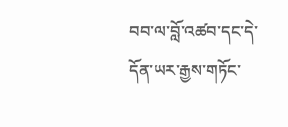བབ་ལ་བློ་འཚབ་དང་དེ་དོན་ཡར་རྒྱས་གཏོང་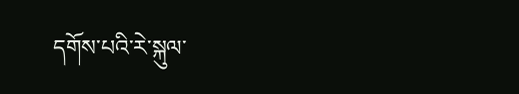དགོས་པའི་རེ་སྐུལ་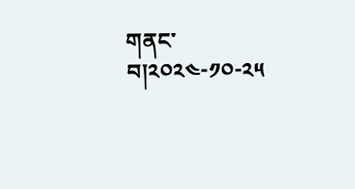གནང་བ།༢༠༢༤-༡༠-༢༥